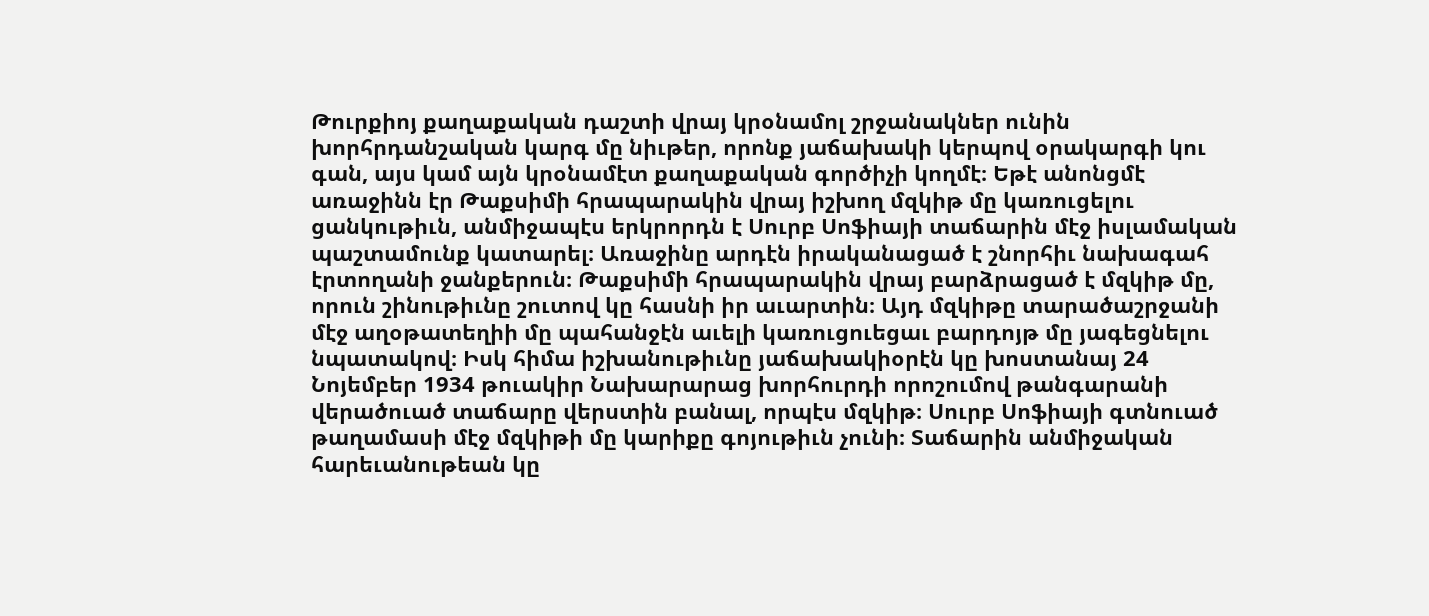Թուրքիոյ քաղաքական դաշտի վրայ կրօնամոլ շրջանակներ ունին խորհրդանշական կարգ մը նիւթեր, որոնք յաճախակի կերպով օրակարգի կու գան, այս կամ այն կրօնամէտ քաղաքական գործիչի կողմէ։ Եթէ անոնցմէ առաջինն էր Թաքսիմի հրապարակին վրայ իշխող մզկիթ մը կառուցելու ցանկութիւն, անմիջապէս երկրորդն է Սուրբ Սոֆիայի տաճարին մէջ իսլամական պաշտամունք կատարել։ Առաջինը արդէն իրականացած է շնորհիւ նախագահ էրտողանի ջանքերուն։ Թաքսիմի հրապարակին վրայ բարձրացած է մզկիթ մը, որուն շինութիւնը շուտով կը հասնի իր աւարտին։ Այդ մզկիթը տարածաշրջանի մէջ աղօթատեղիի մը պահանջէն աւելի կառուցուեցաւ բարդոյթ մը յագեցնելու նպատակով։ Իսկ հիմա իշխանութիւնը յաճախակիօրէն կը խոստանայ 24 Նոյեմբեր 1934 թուակիր Նախարարաց խորհուրդի որոշումով թանգարանի վերածուած տաճարը վերստին բանալ, որպէս մզկիթ։ Սուրբ Սոֆիայի գտնուած թաղամասի մէջ մզկիթի մը կարիքը գոյութիւն չունի։ Տաճարին անմիջական հարեւանութեան կը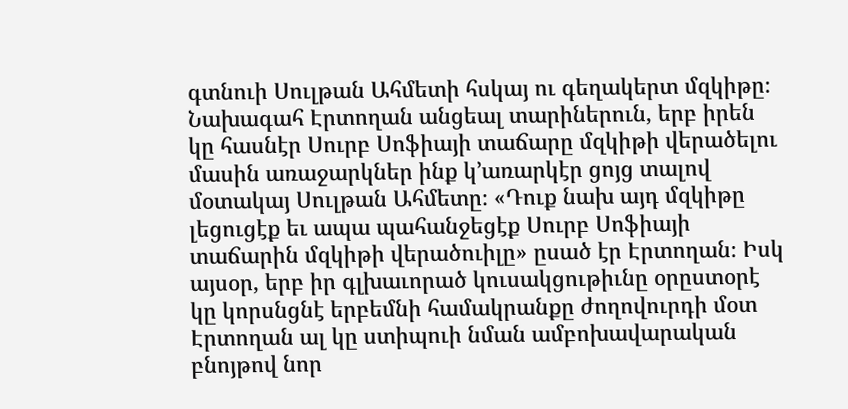գտնուի Սուլթան Ահմետի հսկայ ու գեղակերտ մզկիթը։ Նախագահ Էրտողան անցեալ տարիներուն, երբ իրեն կը հասնէր Սուրբ Սոֆիայի տաճարը մզկիթի վերածելու մասին առաջարկներ ինք կ՚առարկէր ցոյց տալով մօտակայ Սուլթան Ահմետը։ «Դուք նախ այդ մզկիթը լեցուցէք եւ ապա պահանջեցէք Սուրբ Սոֆիայի տաճարին մզկիթի վերածուիլը» ըսած էր Էրտողան։ Իսկ այսօր, երբ իր գլխաւորած կուսակցութիւնը օրըստօրէ կը կորսնցնէ երբեմնի համակրանքը ժողովուրդի մօտ Էրտողան ալ կը ստիպուի նման ամբոխավարական բնոյթով նոր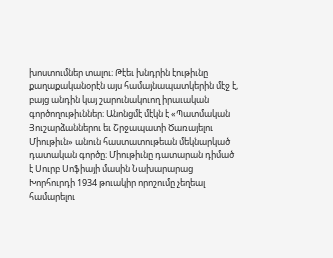խոստումներ տալու։ Թէեւ խնդրին էութիւնը քաղաքականօրէն այս համայնապատկերին մէջ է, բայց անդին կայ շարունակուող իրաւական գործողութիւններ։ Անոնցմէ մէկն է «Պատմական Յուշարձաններու եւ Շրջապատի Ծառայելու Միութիւն» անուն հաստատութեան մեկնարկած դատական գործը։ Միութիւնը դատարան դիմած է Սուրբ Սոֆիայի մասին Նախարարաց Խորհուրդի 1934 թուակիր որոշումը չեղեալ համարելու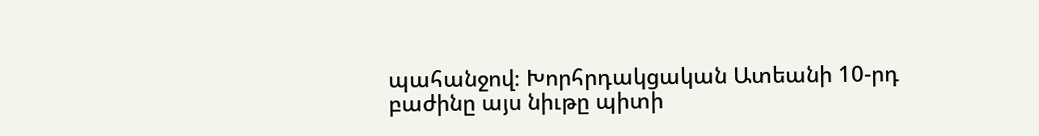պահանջով։ Խորհրդակցական Ատեանի 10-րդ բաժինը այս նիւթը պիտի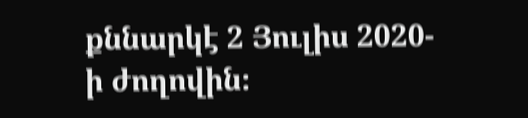քննարկէ 2 Յուլիս 2020-ի ժողովին։